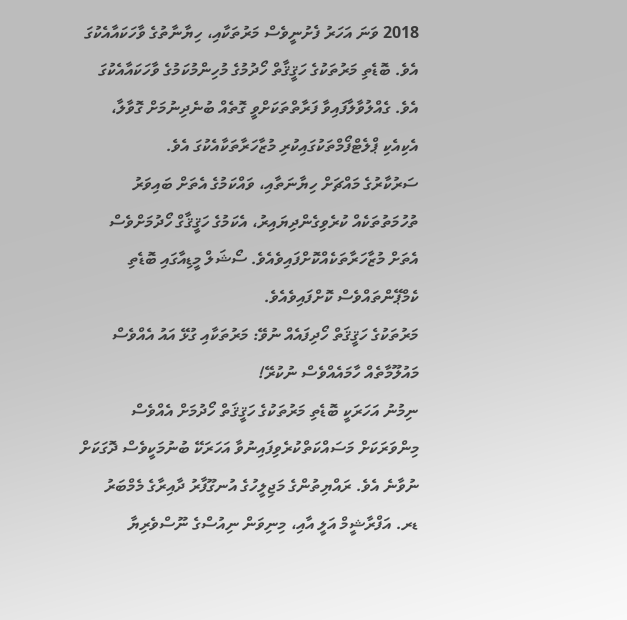2018 ވަނަ އަހަރު ފެށުނީވެސް މަރުތަކާއި، ހިޔާނާތުގެ ވާހަކައާއެކުގަ އެވެ. ބޮޑެތި މަރުތަކުގެ ހަޤީޤާތް ހޯދުމުގެ މުހިންމުކަމުގެ ވާހަކައާއެކުގަ އެވެ. ގެއްލުވާލާފައިވާ ފަރާތްތަކަށްވީ ގޮތެއް ބުނެދިނުމަށް ގޮވާލާ، އެކިއެކި ޕްލެޓްފޯމްތަކުގައިކުރި މުޒާހަރާތަކާއެކުގަ އެވެ.
ސަރުކާރުގެ މައްޗަށް ހިޔާނަތާއި، ވައްކަމުގެ އެތަށް ބައިވަރު ތުހުމަތުތަކެއް ކުރެވިގެންދިޔައިރު، އެކަމުގެ ހަޤީޤާގް ހޯދުމަށްވެސް އެތަށް މުޒާހަރާތަކެއްކޮށްފައިވެއެވެ. ސޯޝަލް މީޑިއާގައި ބޮޑެތި ކެމްޕޭންތައްވެސް ކޮށްފައިވެއެވެ.
މަރުތަކުގެ ހަޤީޤަތް ހޯދިފައެއް ނުވޭ: މަރުތަކާއި ގުޅޭ އައު އެއްވެސް މައުލޫމާތެއް ހާމައެއްވެސް ނުކުރޭ!
ނިމުނު އަހަރަކީ ބޮޑެތި މަރުތަކުގެ ހަޤީޤަތް ހޯދުމަށް އެއްވެސް މިންވަރަކަށް މަސައްކަތްކުރެވިފައިނުވާ އަހަރަކޭ ބުނުމަކީވެސް ދޮގަކަށް ނުވާނެ އެވެ. ރައްޔިތުންގެ މަޖިލީހުގެ އުނގޫފާރު ދާއިރާގެ މެމްބަރު ޑރ. އަފްރާޝީމް އަލީ އާއި، މިނިވަން ނިއުސްގެ ނޫސްވެރިޔާ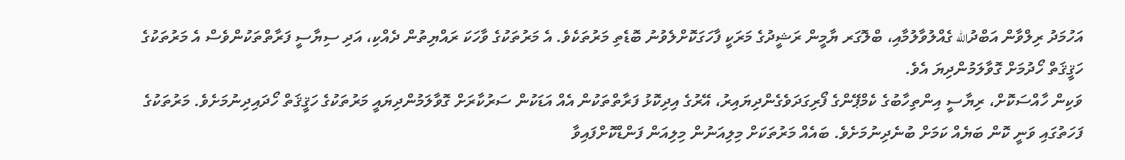އަހުމަދު ރިލްވާން އަބްދުالله ގެއްލުވާލުމާއި، ބްލޮގަރ ޔާމީން ރަޝީދުގެ މަރަކީ ފާހަގަކޮށްލެވުނު ބޮޑެތި މަރުތަކެވެ. އެ މަރުތަކުގެ ވާހަކަ ރައްޔިތުން ދެއްކި، އަދި ސިޔާސީ ފަރާތްތަކުންވެސް އެ މަރުތަކުގެ ހަޤީޤަތް ހޯދުމަށް ގޮވާލަމުންދިޔަ އެވެ.
ވަކިން ހާއްސަކޮށް، ރިޔާސީ އިންތިހާބުގެ ކެމްޕޭންގެ ފޯރިގަދަވެގެންދިޔައިރު، އޭރުގެ އިދިކޮޅު ފަރާތްތަކުން އެއް އަޑަކުން ސަރުކާރަށް ގޮވާލަމުންދިޔައީ މަރުތަކުގެ ހަޤީޤަތް ހޯދައިދިނުމަށެވެ. މަރުތަކުގެ ފަހަތުގައި ވަނީ ކޮން ބަޔެއް ކަމަށް ބުނެދިނުމަށެވެ. ބައެއް މަރުތަކަށް މިލިއަނުން މިލިއަން ފަންޑްކޮށްފައިވާ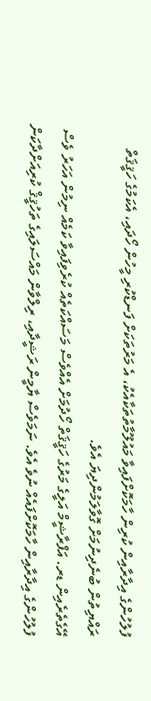ފުލުހުންގެ އިދާރާއިން ކުރިން ހާމަކޮށްފައިވާ މައުލޫމާތުތަކާއެކު، އެ މަރުތަކަށް ފަނޑްކުރި މީހުން ހޯދައި، އެކަމުގެ ހަޤީޤަތް ރައްޔިތުން ބުނެދިނުމަށް ގޮވާލަމުންދިޔަ އެވެ.
އޭގެތެރެއިން ޑރ. އަފްރާޝީމް އަލީގެ މަރުގެ ހަޤީޤަތް ހޯދުމަށް އެއްވެސް މަސައްކަތެއް ކުރެވިފައިވާ ކަމެއް ނިމުން އަހަރު ވެސް ފުލުހުންގެ އިދާރާއިން ހާމަކޮށްފައެއް ނުވެ އެވެ. ނަމަވެސް ޔާމީން ރަޝީދާއި، ރިލްވާން މައްސަލައިގެ ތަހުޤީޤް ކުރިއަށްދާކަން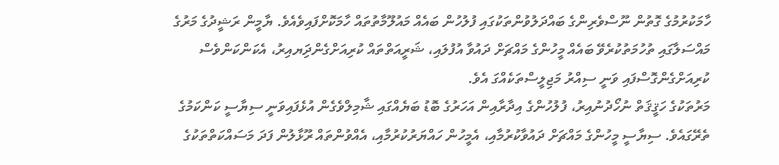ހާމަކުރުމުގެ ގޮތުން ނޫސްވެރިންގެ ބައްދަލުވުންތަކުގައި ފުލުހުން ބައެއް މައުލޫމާތުތައް ހާމަކޮށްފައިވެއެވެ. ޔާމީން ރަޝީދުގެ މަރުގެ މައްސަލާގައި ތުހުމަތުކުރެވޭ ބައެއް މީހުންގެ މައްޗަށް ދައުވާ އުފުލައި، ޝަރީއަތްތައް ކުރިއަށްގެންދިަޔއިރު، އެކަންކަންވެސް ކުރިއަށްގެންގޮސްފައި ވަނީ ސިއްރު މަޖިލީސްތަކެއްގަ އެވެ.
މަރުތަކުގެ ހަޤީޤަތް ނުހޯދުނުއިރު، ފުލުހުންގެ އިދާރާއިން އަހަރުގެ ބޮޑު ބަޔެއްގައި ޝާމިލްވެގެން އުޅެފައިވަނީ ސިޔާސީ ކަންކަމުގެ ތެރޭގައެވެ. ސިޔާސީ މީހުންގެ މައްޗަށް ދައުވާކުރުމާއި، އެމީހުން ހައްޔަރުކުރުމާއި، އެއްވުންތައް ރޫޅާލުން ފަދަ މަސައްކަތްތަކުގެ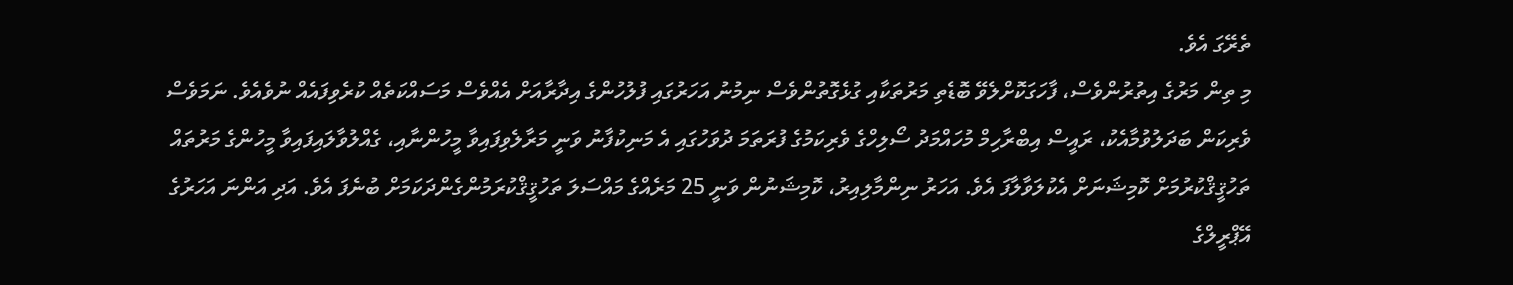ތެރޭގަ އެވެ.
މި ތިން މަރުގެ އިތުރުންވެސް، ފާހަގަކޮށްލެވޭ ބޮޑެތި މަރުތަކާއި ގުޅެގޮތުންވެސް ނިމުނު އަހަރުގައި ފުލުހުންގެ އިދާރާއަށް އެއްވެސް މަސައްކަތެއް ކުރެވިފައެއް ނުވެއެވެ. ނަމަވެސް ވެރިކަން ބަދަލުވުމާއެކު، ރައީސް އިބްރާހިމް މުހައްމަދު ސޯލިހްގެ ވެރިކަމުގެ ފުރަތަމަ ދުވަހުގައި އެ މަނިކުފާނު ވަނީ މަރާލެވިފައިވާ މީހުންނާއި، ގެއްލުވާލައިފައިވާ މީހުންގެ މަރުތައް ތަހުޤީޤްކުރުމަށް ކޮމިޝަނަށް އެކުލަވާލާފަ އެވެ. އަހަރު ނިންމާލިއިރު، ކޮމިޝަނުން ވަނީ 25 މަރެއްގެ މައްސަލަ ތަހުޤީޤްކުރަމުންގެންދަކަމަށް ބުނެފަ އެވެ. އަދި އަންނަ އަހަރުގެ އޭޕްރީލްގެ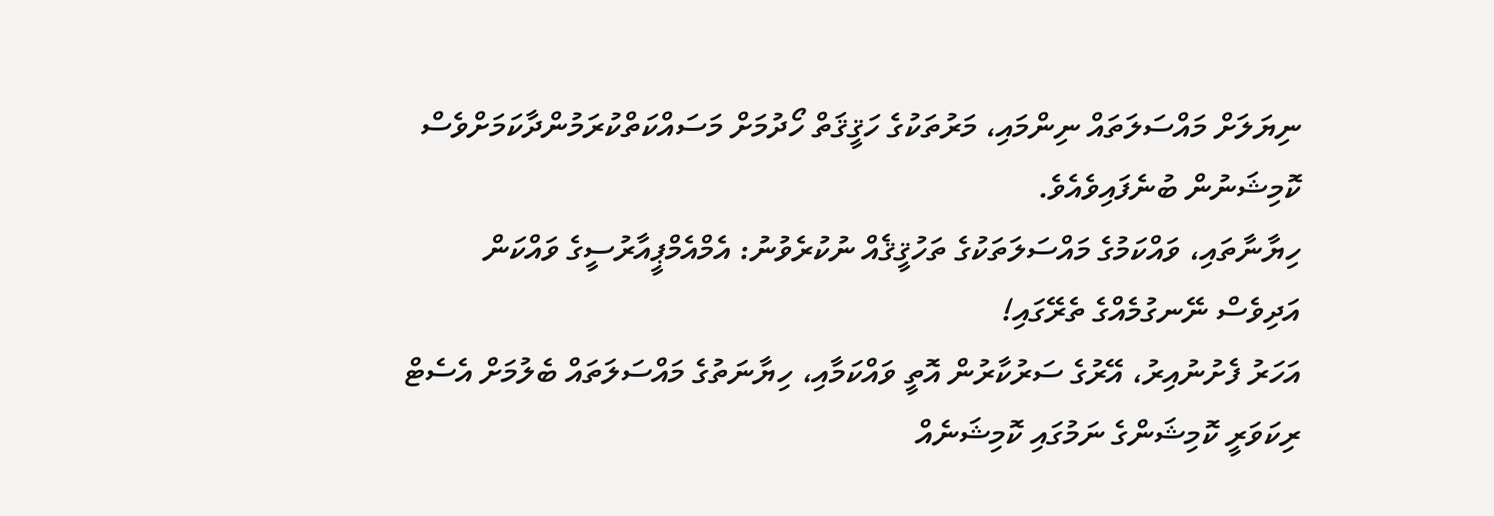ނިޔަލަށް މައްސަލަތައް ނިންމައި، މަރުތަކުގެ ހަޤީޤަތް ހޯދުމަށް މަސައްކަތްކުރަމުންދާކަމަށްވެސް ކޮމިޝަނުން ބުނެފައިވެއެވެ.
ހިޔާނާތައި، ވައްކަމުގެ މައްސަލަތަކުގެ ތަހުޤީޤެއް ނުކުރެވުނު: އެމްއެމްޕީއާރުސީގެ ވައްކަން އަދިވެސް ނޭނގުމެއްގެ ތެރޭގައި!
އަހަރު ފެށުނުއިރު، އޭރުގެ ސަރުކާރުން އޮތީ ވައްކަމާއި، ހިޔާނަތުގެ މައްސަލަތައް ބެލުމަށް އެސެޓް ރިކަވަރީ ކޮމިޝަންގެ ނަމުގައި ކޮމިޝަނެއް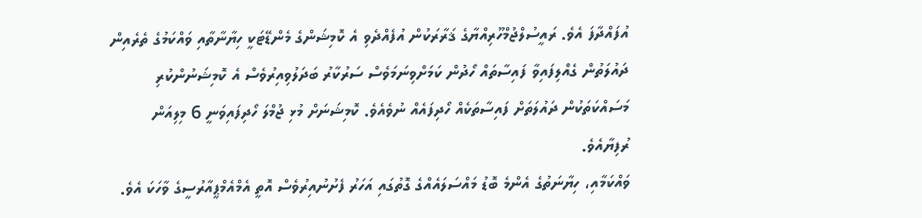އުފައްދާފަ އެވެ. ރައީސުލްޖުމްހޫރިއްޔާގެ ޤަރާރަކުން އުފެއްދެވި އެ ކޮމިޝަންގެ މެންޑޭޓަކީ ހިޔާނާތާއި ވައްކަމުގެ ތެރެއިން ދައުލަތުން ގެއްލިފައިވާ ފައިސާތައް ހޯދުން ކަމަށްވިނަމަވެސް ސަރުކާރު ބަދަލުވިއިރުވެސް އެ ކޮމިޝަނުންކުރި މަސައްކަތަކުން ދައުލަތަށް ފައިސާތަކެއް ހޯދިފައެއް ނުވެއެވެ. ކޮމިޝަނަށް މުޅި ޖުމްލަ ހޯދިފައިވަނީ 6 މިލިއަން ރުފިޔާއެވެ.
ވައްކަމާއި، ހިޔާނަތުގެ އެންމެ ބޮޑު މައްސަލައެއްގެ ގޮތުގައި އަހަރު ފެށުނުއިރުވެސް އޮތީ އެމްއެމްޕީއާރުސީގެ ވާހަކަ އެވެ.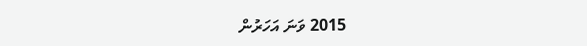2015 ވަނަ އަހަރުން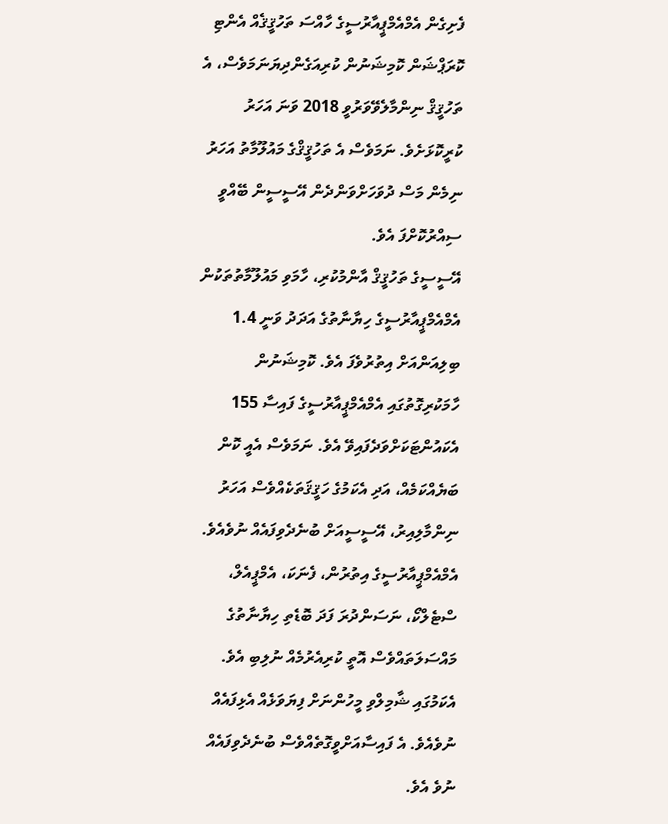ފެށިގެން އެމްއެމްޕީއާރުސީގެ ހާއްސަ ތަހުޤީޤެއް އެންޓި ކޮރަޕްޝަން ކޮމިޝަނުން ކުރިއަގެންދިޔަނަމަވެސް، އެ ތަހުޤީޤް ނިންމާލެވޭވަރުވީ 2018 ވަނަ އަހަރު ކުރީކޮޅަށެވެ. ނަމަވެސް އެ ތަހުޤީޤްގެ މައުލޫމާތު އަހަރު ނިމެން މަސް ދުވަހަށްވަންދެން އޭސީސީން ބޭއްވީ ސިއްރުކޮށްފަ އެވެ.
އޭސީސީގެ ތަހުޤީޤް އާންމުކުރި، ހާމަވި މައުލޫމާތުތަކުން އެމްއެމްޕީއާރުސީގެ ހިޔާނާތުގެ އަދަދު ވަނީ 1.4 ބިލިއަންއަށް އިތުރުވެފަ އެވެ. ކޮމިޝަނުން ހާމަކުރިގޮތުގައި އެމްއެމްޕީއާރުސީގެ ފައިސާ 155 އެކައުންޓަކަށްވަދެފައިވޭ އެވެ. ނަމަވެސް އެއީ ކޮން ބަޔެއްކަމެއް، އަދި އެކަމުގެ ހަޤީޤަތަކެއްވެސް އަހަރު ނިންމާލިއިރު، އޭސީސީއަށް ބުނެދެވިފައެއް ނުވެއެވެ.
އެމްއެމްޕީއާރުސީގެ އިތުރުން، ފެނަކަ، އެމްޕީއެލް، ސްޓެލްކޯ، ނަސަންދުރަ ފަދަ ބޮޑެތި ހިޔާނާތުގެ މައްސަލަތައްވެސް އޮތީ ކުރިއެރުމެއް ނުލިބި އެވެ. އެކަމުގައި ޝާމިލްވި މީހުންނަށް ފިޔަވަޅެއް އެޅިފައެއް ނުވެއެވެ. އެ ފައިސާއަށްވީގޮތެއްވެސް ބުނެދެވިފައެއް ނުވެ އެވެ.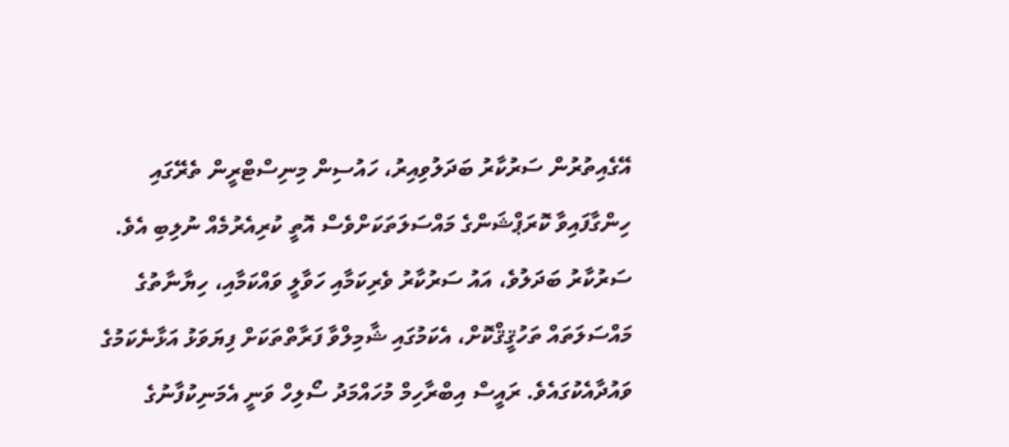އޭގެއިތުރުން ސަރުކާރު ބަދަލުވިއިރު، ހައުސިން މިނިސްޓްރީން ތެރޭގައި ހިންގާފައިވާ ކޮރަޕްޝަންގެ މައްސަލަތަކަށްވެސް އޮތީ ކުރިއެރުމެއް ނުލިބި އެވެ.
ސަރުކާރު ބަދަލުވެ، އައު ސަރުކާރު ވެރިކަމާއި ހަވާލީ ވައްކަމާއި، ހިޔާނާތުގެ މައްސަލަތައް ތަހުޤީޤްކޮށް، އެކަމުގައި ޝާމިލްވާ ފަރާތްތަކަށް ފިޔަވަޅު އަޅާނެކަމުގެ ވައުދާއެކުގައެވެ. ރައީސް އިބްރާހިމް މުހައްމަދު ސޯލިހް ވަނީ އެމަނިކުފާނުގެ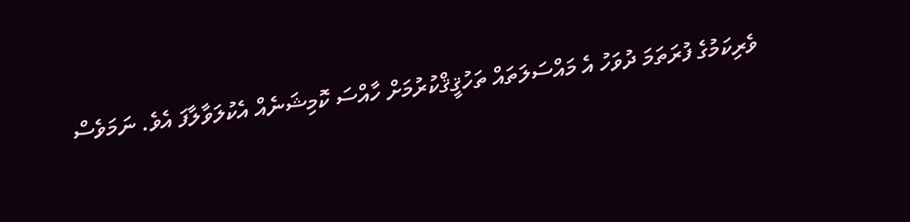ވެރިކަމުގެ ފުރަތަމަ ދުވަހު އެ މައްސަލަތައް ތަހުޤީޤްކުރުމަށް ހާއްސަ ކޮމިޝަނެއް އެކުލަވާލާފަ އެވެ. ނަމަވެސް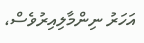އަހަރު ނިންމާލިއިރުވެސް،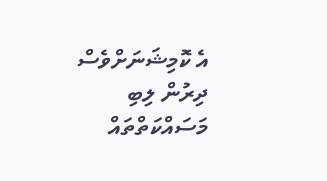އެ ކޮމިޝަނަށްވެސް ދިރުން ލިބި މަސައްކަތްތައް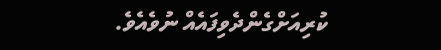ކުރިއަށްގެންދެވިފައެއް ނުވެއެވެ.